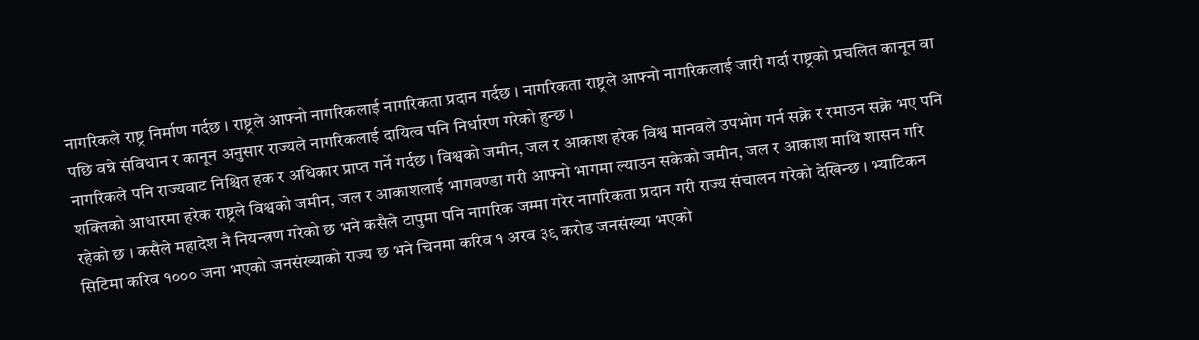नागरिकले राष्ट्र निर्माण गर्दछ । राष्ट्रले आफ्नो नागरिकलाई नागरिकता प्रदान गर्दछ । नागरिकता राष्ट्रले आफ्नो नागरिकलाई जारी गर्दा राष्ट्रको प्रचलित कानून वा पछि वन्ने संविधान र कानून अनुसार राज्यले नागरिकलाई दायित्व पनि निर्धारण गरेको हुन्छ ।
नागरिकले पनि राज्यवाट निश्चित हक र अधिकार प्राप्त गर्ने गर्दछ । विश्वको जमीन, जल र आकाश हरेक विश्व मानवले उपभोग गर्न सक्ने र रमाउन सक्ने भए पनि शक्तिको आधारमा हरेक राष्ट्रले विश्वको जमीन, जल र आकाशलाई भागवण्डा गरी आफ्नो भागमा ल्याउन सकेको जमीन, जल र आकाश माथि शासन गरि रहेको छ । कसैले महादेश नै नियन्त्रण गरेको छ भने कसैले टापुमा पनि नागरिक जम्मा गरेर नागरिकता प्रदान गरी राज्य संचालन गरेको देखिन्छ । भ्याटिकन सिटिमा करिव १००० जना भएको जनसंख्याको राज्य छ भने चिनमा करिव १ अरव ३९ करोड जनसंख्या भएको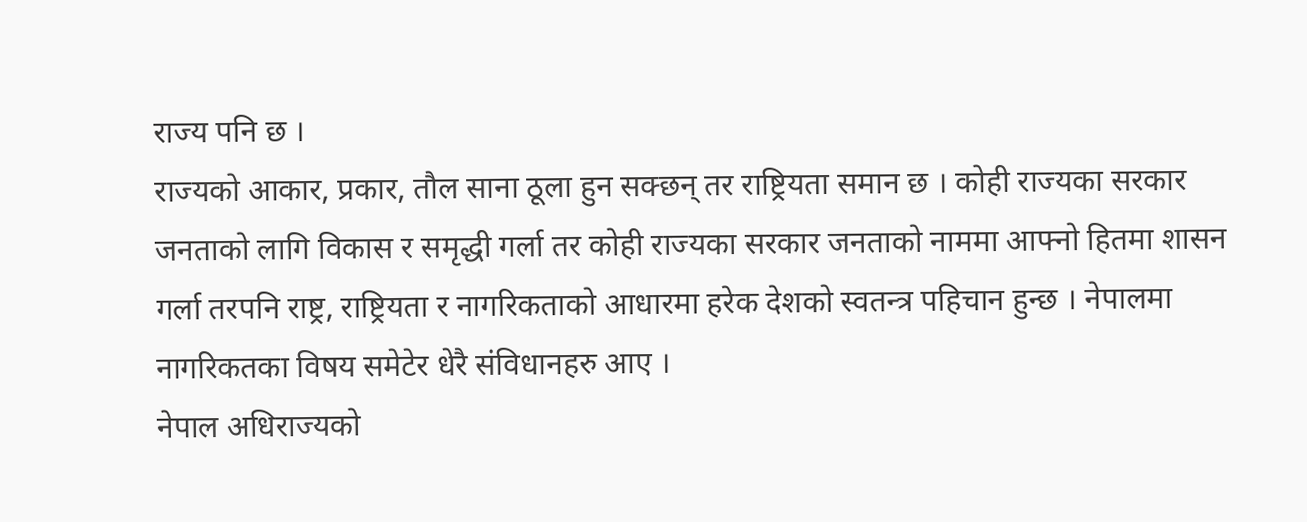राज्य पनि छ ।
राज्यको आकार, प्रकार, तौल साना ठूला हुन सक्छन् तर राष्ट्रियता समान छ । कोही राज्यका सरकार जनताको लागि विकास र समृद्धी गर्ला तर कोही राज्यका सरकार जनताको नाममा आफ्नो हितमा शासन गर्ला तरपनि राष्ट्र, राष्ट्रियता र नागरिकताको आधारमा हरेक देशको स्वतन्त्र पहिचान हुन्छ । नेपालमा नागरिकतका विषय समेटेर धेरै संविधानहरु आए ।
नेपाल अधिराज्यको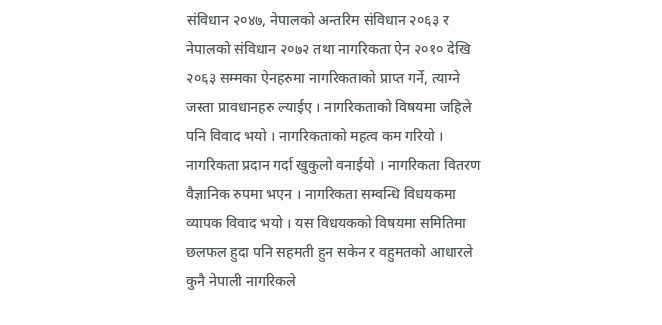संविधान २०४७, नेपालको अन्तरिम संविधान २०६३ र नेपालको संविधान २०७२ तथा नागरिकता ऐन २०१० देखि २०६३ सम्मका ऐनहरुमा नागरिकताको प्राप्त गर्ने, त्याग्ने जस्ता प्रावधानहरु ल्याईए । नागरिकताको विषयमा जहिले पनि विवाद भयो । नागरिकताको महत्व कम गरियो । नागरिकता प्रदान गर्दा खुकुलो वनाईयो । नागरिकता वितरण वैज्ञानिक रुपमा भएन । नागरिकता सम्वन्धि विधयकमा व्यापक विवाद भयो । यस विधयकको विषयमा समितिमा छलफल हुदा पनि सहमती हुन सकेन र वहुमतको आधारले कुनै नेपाली नागरिकले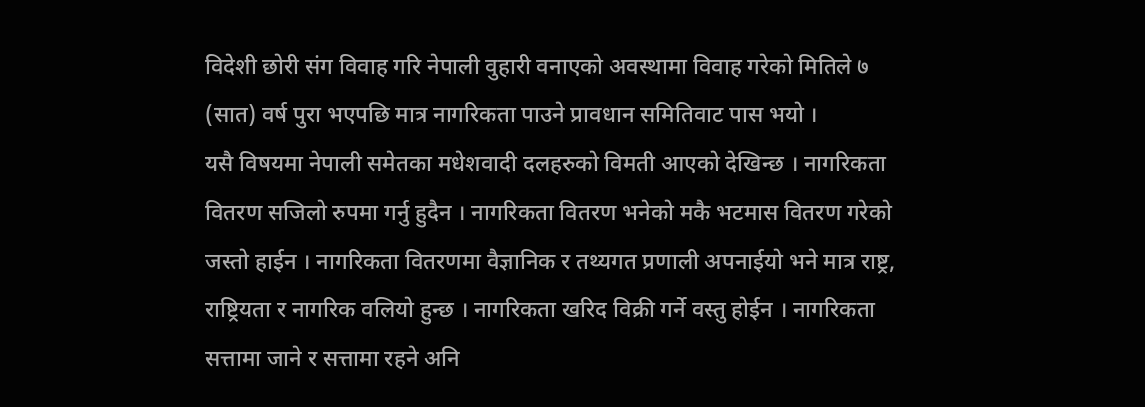विदेशी छोरी संग विवाह गरि नेपाली वुहारी वनाएको अवस्थामा विवाह गरेको मितिले ७ (सात) वर्ष पुरा भएपछि मात्र नागरिकता पाउने प्रावधान समितिवाट पास भयो ।
यसै विषयमा नेपाली समेतका मधेशवादी दलहरुको विमती आएको देखिन्छ । नागरिकता वितरण सजिलो रुपमा गर्नु हुदैन । नागरिकता वितरण भनेको मकै भटमास वितरण गरेको जस्तो हाईन । नागरिकता वितरणमा वैज्ञानिक र तथ्यगत प्रणाली अपनाईयो भने मात्र राष्ट्र, राष्ट्रियता र नागरिक वलियो हुन्छ । नागरिकता खरिद विक्री गर्ने वस्तु होईन । नागरिकता सत्तामा जाने र सत्तामा रहने अनि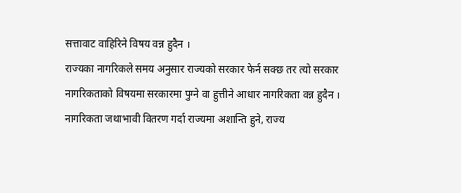सत्तावाट वाहिरिने विषय वन्न हुदैन ।
राज्यका नागरिकले समय अनुसार राज्यको सरकार फेर्न सक्छ तर त्यो सरकार नागरिकताको विषयमा सरकारमा पुग्ने वा हुत्तीने आधार नागरिकता वन्न हुदैन । नागरिकता जथाभावी वितरण गर्दा राज्यमा अशान्ति हुने, राज्य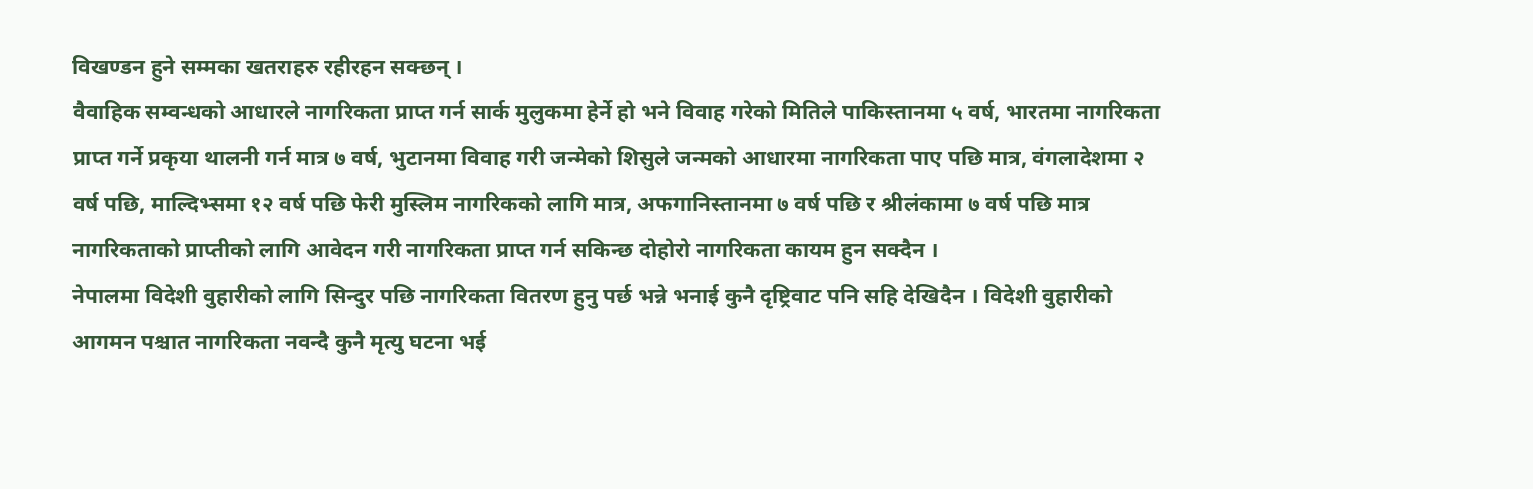विखण्डन हुने सम्मका खतराहरु रहीरहन सक्छन् ।
वैवाहिक सम्वन्धको आधारले नागरिकता प्राप्त गर्न सार्क मुलुकमा हेर्ने हो भने विवाह गरेको मितिले पाकिस्तानमा ५ वर्ष, भारतमा नागरिकता प्राप्त गर्ने प्रकृया थालनी गर्न मात्र ७ वर्ष, भुटानमा विवाह गरी जन्मेको शिसुले जन्मको आधारमा नागरिकता पाए पछि मात्र, वंगलादेशमा २ वर्ष पछि, माल्दिभ्समा १२ वर्ष पछि फेरी मुस्लिम नागरिकको लागि मात्र, अफगानिस्तानमा ७ वर्ष पछि र श्रीलंकामा ७ वर्ष पछि मात्र नागरिकताको प्राप्तीको लागि आवेदन गरी नागरिकता प्राप्त गर्न सकिन्छ दोहोरो नागरिकता कायम हुन सक्दैन ।
नेपालमा विदेशी वुहारीको लागि सिन्दुर पछि नागरिकता वितरण हुनु पर्छ भन्ने भनाई कुनै दृष्ट्रिवाट पनि सहि देखिदैन । विदेशी वुहारीको आगमन पश्चात नागरिकता नवन्दै कुनै मृत्यु घटना भई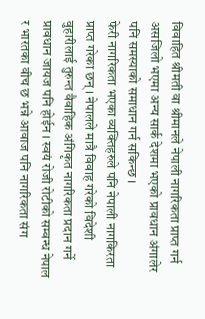विवाहित श्रीमती वा श्रीमानले नेपाली नागरिकता प्राप्त गर्न असजिलो भएमा अन्य सार्क देशमा भएको प्रावधान अंगालेर पनि समस्याको समाधान गर्न सकिन्छ ।
फेरी नागरिकता भएका व्यक्तिहरुले पनि नेपाली नागकिरता प्राप्त गरेका छन् । नेपालले मात्रै विवाह गरेको विदेशी वुहारीलाई तुरुन्त वैवाहिक अंगिकृत नागरिकता प्रदान गर्ने प्रावधान जायज पनि होईन । स्वयं रोजी रोटीको सम्वन्ध नेपाल र भारतका वीच छ भन्ने आवाज पनि नागरिकता संग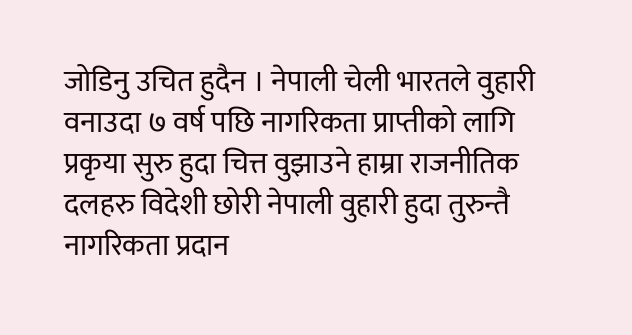जोडिनु उचित हुदैन । नेपाली चेली भारतले वुहारी वनाउदा ७ वर्ष पछि नागरिकता प्राप्तीको लागि प्रकृया सुरु हुदा चित्त वुझाउने हाम्रा राजनीतिक दलहरु विदेशी छोरी नेपाली वुहारी हुदा तुरुन्तै नागरिकता प्रदान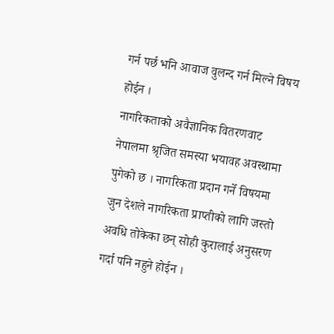गर्न पर्छ भनि आवाज वुलन्द गर्न मिल्ने विषय होईन ।
नागरिकताको अवैज्ञानिक वितरणवाट नेपालमा श्रृजित समस्या भयावह अवस्थामा पुगेको छ । नागरिकता प्रदान गर्ने विषयमा जुन देशले नागरिकता प्राप्तीको लागि जस्तो अवधि तोकेका छन् सोही कुरालाई अनुसरण गर्दा पनि नहुने होईन ।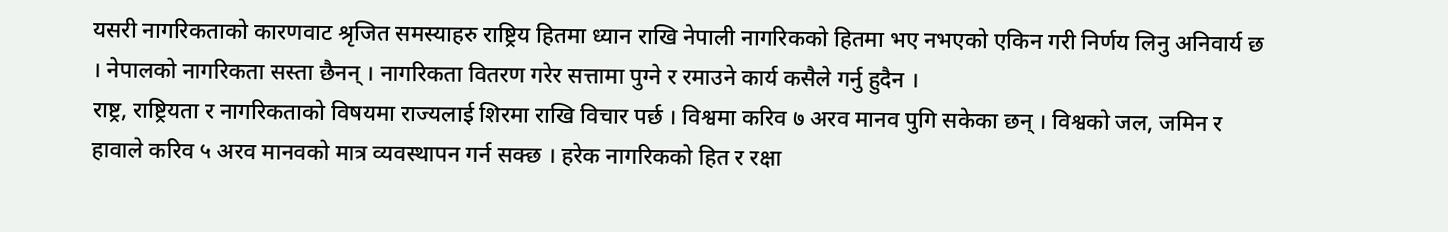यसरी नागरिकताको कारणवाट श्रृजित समस्याहरु राष्ट्रिय हितमा ध्यान राखि नेपाली नागरिकको हितमा भए नभएको एकिन गरी निर्णय लिनु अनिवार्य छ । नेपालको नागरिकता सस्ता छैनन् । नागरिकता वितरण गरेर सत्तामा पुग्ने र रमाउने कार्य कसैले गर्नु हुदैन ।
राष्ट्र, राष्ट्रियता र नागरिकताको विषयमा राज्यलाई शिरमा राखि विचार पर्छ । विश्वमा करिव ७ अरव मानव पुगि सकेका छन् । विश्वको जल, जमिन र हावाले करिव ५ अरव मानवको मात्र व्यवस्थापन गर्न सक्छ । हरेक नागरिकको हित र रक्षा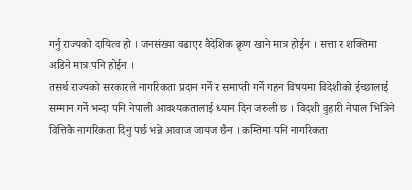गर्नु राज्यको दायित्व हो । जनसंख्या वढाएर वैदेशिक क्रृण खाने मात्र होईन । सत्ता र शक्तिमा अडिने मात्र पनि होईन ।
तसर्थ राज्यको सरकारले नागरिकता प्रदान गर्ने र समाप्ती गर्ने गहन विषयमा विदेशीको ईच्छालाई सम्मान गर्ने भन्दा पनि नेपाली आवश्यकतालाई ध्यान दिन जरुली छ । विदशी वुहारी नेपाल भित्रिने वित्तिकै नागरिकता दिनु पर्छ भन्ने आवाज जायज छैन । कम्तिमा पनि नागरिकता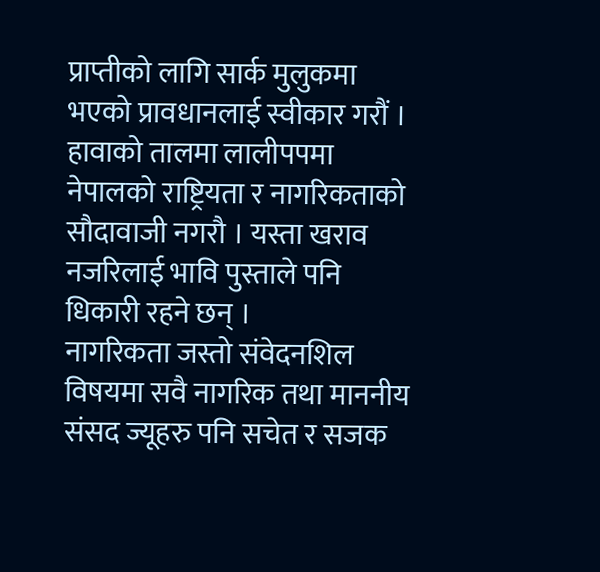प्राप्तीको लागि सार्क मुलुकमा भएको प्रावधानलाई स्वीकार गरौं । हावाको तालमा लालीपपमा नेपालको राष्ट्रियता र नागरिकताको सौदावाजी नगरौ । यस्ता खराव नजरिलाई भावि पुस्ताले पनि धिकारी रहने छन् ।
नागरिकता जस्तो संवेदनशिल विषयमा सवै नागरिक तथा माननीय संसद ज्यूहरु पनि सचेत र सजक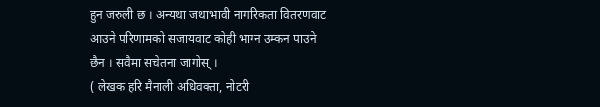हुन जरुली छ । अन्यथा जथाभावी नागरिकता वितरणवाट आउने परिणामको सजायवाट कोही भाग्न उम्कन पाउने छैन । सवैमा सचेतना जागोस् ।
( लेखक हरि मैनाली अधिवक्ता, नोटरी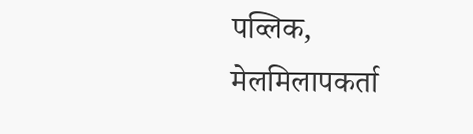पव्लिक, मेलमिलापकर्ता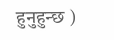हुनुहुन्छ )